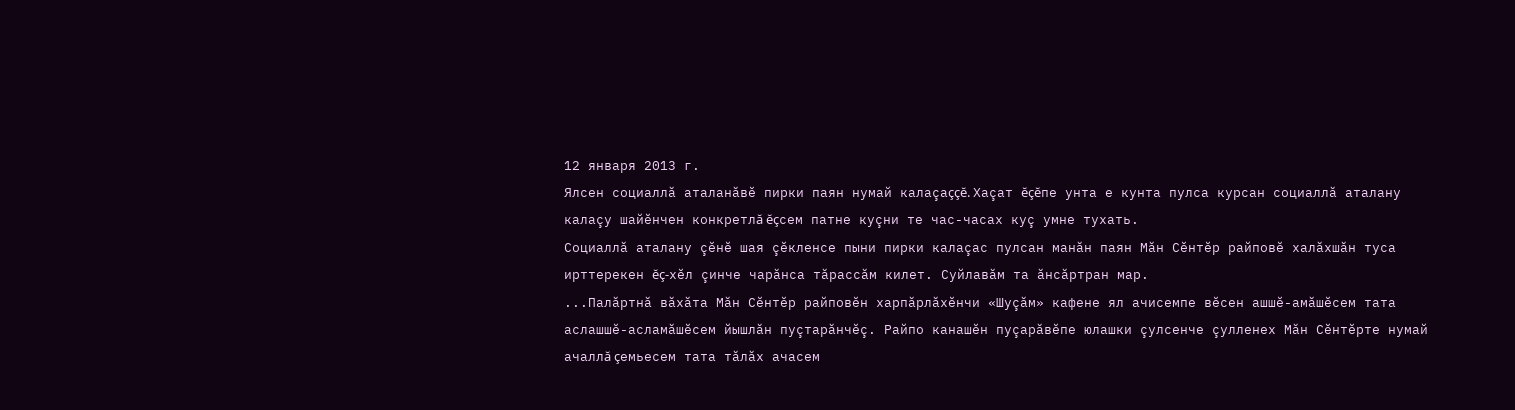12 января 2013 г.
Ялсен социаллă аталанăвĕ пирки паян нумай калаçаççĕ. Хаçат ĕçĕпе унта е кунта пулса курсан социаллă аталану калаçу шайĕнчен конкретлă ĕçсем патне куçни те час-часах куç умне тухать.
Социаллă аталану çĕнĕ шая çĕкленсе пыни пирки калаçас пулсан манăн паян Мăн Сĕнтĕр райповĕ халăхшăн туса ирттерекен ĕç-хĕл çинче чарăнса тăрассăм килет. Суйлавăм та ăнсăртран мар.
...Палăртнă вăхăта Мăн Сĕнтĕр райповĕн харпăрлăхĕнчи «Шуçăм» кафене ял ачисемпе вĕсен ашшĕ-амăшĕсем тата аслашшĕ-асламăшĕсем йышлăн пуçтарăнчĕç. Райпо канашĕн пуçарăвĕпе юлашки çулсенче çулленех Мăн Сĕнтĕрте нумай ачаллă çемьесем тата тăлăх ачасем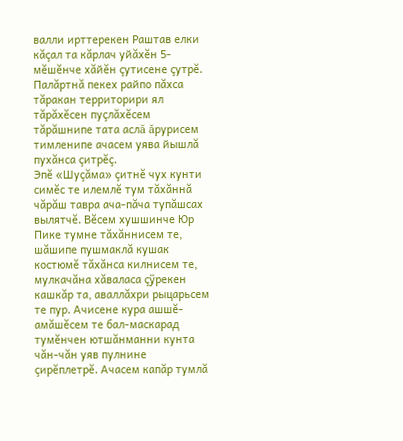валли ирттерекен Раштав елки кăçал та кăрлач уйăхĕн 5-мĕшĕнче хăйĕн çутисене çутрĕ. Палăртнă пекех райпо пăхса тăракан территорири ял тăрăхĕсен пуçлăхĕсем тăрăшнипе тата аслă ăрурисем тимленипе ачасем уява йышлă пухăнса çитрĕç.
Эпĕ «Шуçăма» çитнĕ чух кунти симĕс те илемлĕ тум тăхăннă чăрăш тавра ача-пăча тупăшсах вылятчĕ. Вĕсем хушшинче Юр Пике тумне тăхăннисем те, шăшипе пушмаклă кушак костюмĕ тăхăнса килнисем те, мулкачăна хăваласа çÿрекен кашкăр та, аваллăхри рыцарьсем те пур. Ачисене кура ашшĕ-амăшĕсем те бал-маскарад тумĕнчен ютшăнманни кунта чăн-чăн уяв пулнине çирĕплетрĕ. Ачасем капăр тумлă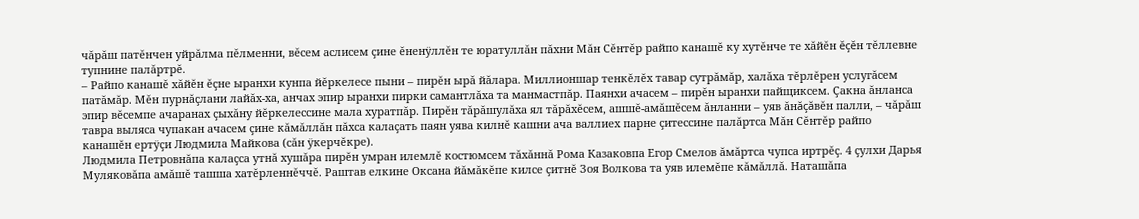чăрăш патĕнчен уйрăлма пĕлменни, вĕсем аслисем çине ĕненÿллĕн те юратуллăн пăхни Мăн Сĕнтĕр райпо канашĕ ку хутĕнче те хăйĕн ĕçĕн тĕллевне тупнине палăртрĕ.
– Райпо канашĕ хăйĕн ĕçне ыранхи кунпа йĕркелесе пыни – пирĕн ырă йăлара. Миллионшар тенкĕлĕх тавар сутрăмăр, халăха тĕрлĕрен услугăсем патăмăр. Мĕн пурнăçлани лайăх-ха, анчах эпир ыранхи пирки самантлăха та манмастпăр. Паянхи ачасем – пирĕн ыранхи пайщиксем. Çакна ăнланса эпир вĕсемпе ачаранах çыхăну йĕркелессине мала хуратпăр. Пирĕн тăрăшулăха ял тăрăхĕсем, ашшĕ-амăшĕсем ăнланни – уяв ăнăçăвĕн палли, – чăрăш тавра выляса чупакан ачасем çине кăмăллăн пăхса калаçать паян уява килнĕ кашни ача валлиех парне çитессине палăртса Мăн Сĕнтĕр райпо канашĕн ертÿçи Людмила Майкова (сăн ÿкерчĕкре).
Людмила Петровнăпа калаçса утнă хушăра пирĕн умран илемлĕ костюмсем тăхăннă Рома Казаковпа Егор Смелов ăмăртса чупса иртрĕç. 4 çулхи Дарья Муляковăпа амăшĕ ташша хатĕрленнĕччĕ. Раштав елкине Оксана йăмăкĕпе килсе çитнĕ Зоя Волкова та уяв илемĕпе кăмăллă. Наташăпа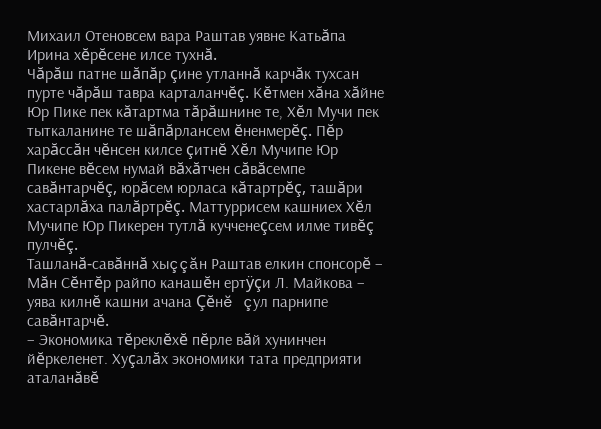Михаил Отеновсем вара Раштав уявне Катьăпа Ирина хĕрĕсене илсе тухнă.
Чăрăш патне шăпăр çине утланнă карчăк тухсан пурте чăрăш тавра карталанчĕç. Кĕтмен хăна хăйне Юр Пике пек кăтартма тăрăшнине те, Хĕл Мучи пек тыткаланине те шăпăрлансем ĕненмерĕç. Пĕр харăссăн чĕнсен килсе çитнĕ Хĕл Мучипе Юр Пикене вĕсем нумай вăхăтчен сăвăсемпе савăнтарчĕç, юрăсем юрласа кăтартрĕç, ташăри хастарлăха палăртрĕç. Маттуррисем кашниех Хĕл Мучипе Юр Пикерен тутлă кучченеçсем илме тивĕç пулчĕç.
Ташланă-савăннă хыççăн Раштав елкин спонсорĕ – Мăн Сĕнтĕр райпо канашĕн ертÿçи Л. Майкова – уява килнĕ кашни ачана Çĕнĕ çул парнипе савăнтарчĕ.
– Экономика тĕреклĕхĕ пĕрле вăй хунинчен йĕркеленет. Хуçалăх экономики тата предприяти аталанăвĕ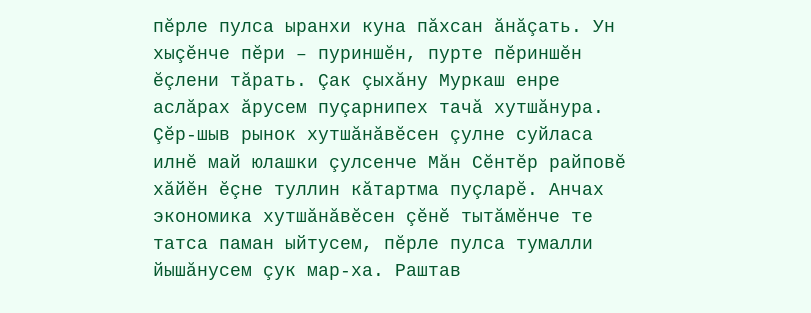пĕрле пулса ыранхи куна пăхсан ăнăçать. Ун хыçĕнче пĕри – пуриншĕн, пурте пĕриншĕн ĕçлени тăрать. Çак çыхăну Муркаш енре аслăрах ăрусем пуçарнипех тачă хутшăнура. Çĕр-шыв рынок хутшăнăвĕсен çулне суйласа илнĕ май юлашки çулсенче Мăн Сĕнтĕр райповĕ хăйĕн ĕçне туллин кăтартма пуçларĕ. Анчах экономика хутшăнăвĕсен çĕнĕ тытăмĕнче те татса паман ыйтусем, пĕрле пулса тумалли йышăнусем çук мар-ха. Раштав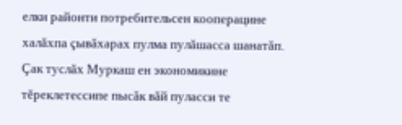елки районти потребительсен кооперацине халăхпа çывăхарах пулма пулăшасса шанатăп. Çак туслăх Муркаш ен экономикине тĕреклетессипе пысăк вăй пуласси те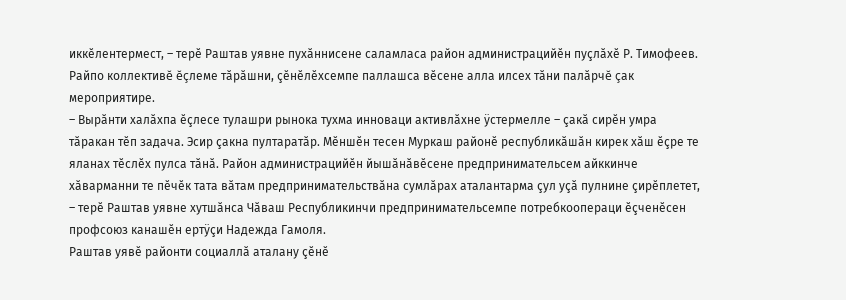иккĕлентермест, – терĕ Раштав уявне пухăннисене саламласа район администрацийĕн пуçлăхĕ Р. Тимофеев.
Райпо коллективĕ ĕçлеме тăрăшни, çĕнĕлĕхсемпе паллашса вĕсене алла илсех тăни палăрчĕ çак мероприятире.
– Вырăнти халăхпа ĕçлесе тулашри рынока тухма инноваци активлăхне ÿстермелле – çакă сирĕн умра тăракан тĕп задача. Эсир çакна пултаратăр. Мĕншĕн тесен Муркаш районĕ республикăшăн кирек хăш ĕçре те яланах тĕслĕх пулса тăнă. Район администрацийĕн йышăнăвĕсене предпринимательсем айккинче хăварманни те пĕчĕк тата вăтам предпринимательствăна сумлăрах аталантарма çул уçă пулнине çирĕплетет, – терĕ Раштав уявне хутшăнса Чăваш Республикинчи предпринимательсемпе потребкоопераци ĕçченĕсен профсоюз канашĕн ертÿçи Надежда Гамоля.
Раштав уявĕ районти социаллă аталану çĕнĕ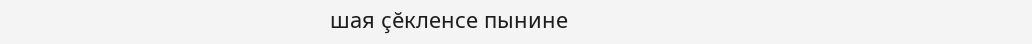шая çĕкленсе пынине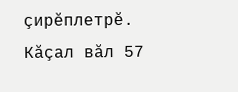çирĕплетрĕ. Кăçал вăл 57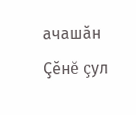ачашăн Çĕнĕ çул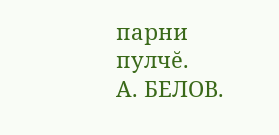парни пулчĕ.
А. БЕЛОВ.